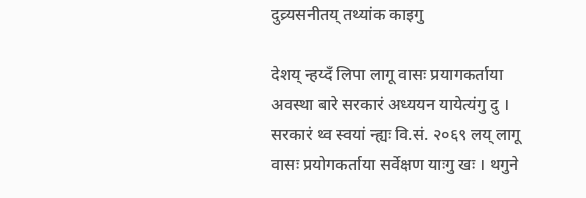दुव्र्यसनीतय् तथ्यांक काइगु

देशय् न्हय्दँ लिपा लागू वासः प्रयागकर्ताया अवस्था बारे सरकारं अध्ययन यायेत्यंगु दु । सरकारं थ्व स्वयां न्ह्यः वि.सं. २०६९ लय् लागू वासः प्रयोगकर्ताया सर्वेक्षण याःगु खः । थगुने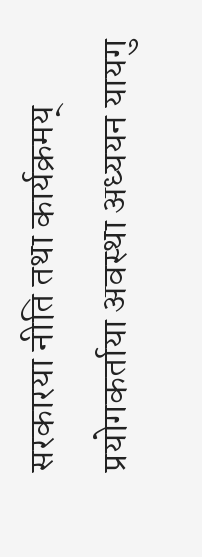सरकारया नीति तथा कार्यक्रमय् प्रयोगकर्ताया अवस्था अध्ययन यायगु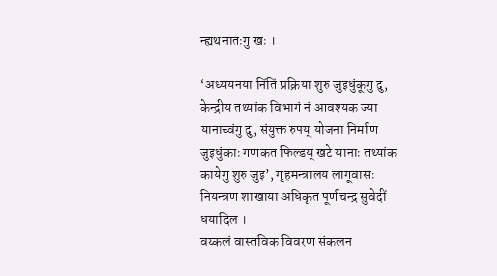न्ह्यथनातःगु खः ।

‘अध्ययनया निंतिं प्रक्रिया शुरु जुइधुंकूगु दु, केन्द्रीय तथ्यांक विभागं नं आवश्यक ज्या यानाच्वंगु दु, संयुक्त रुपय् योजना निर्माण जुइधुंकाः गणकत फिल्डय् खटे यानाः तथ्यांक कायेगु शुरु जुइ’, गृहमन्त्रालय लागूवासः नियन्त्रण शाखाया अधिकृत पूर्णचन्द्र सुवेदीं धयादिल ।
वय्कलं वास्तविक विवरण संकलन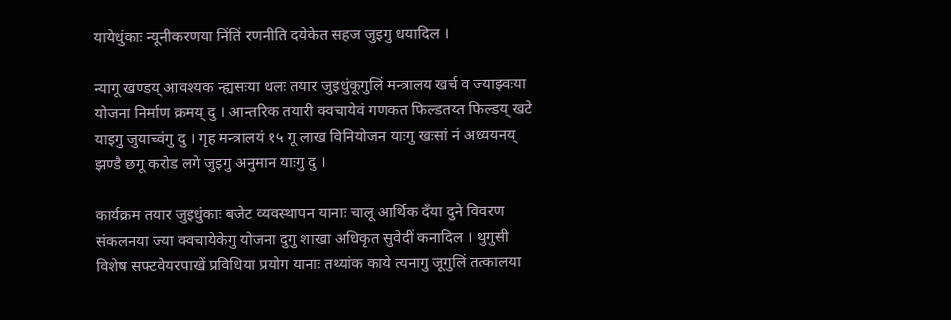यायेधुंकाः न्यूनीकरणया निंतिं रणनीति दयेकेत सहज जुइगु धयादिल ।

न्यागू खण्डय् आवश्यक न्ह्यसःया धलः तयार जुइधुंकूगुलिं मन्त्रालय खर्च व ज्याझ्वःया योजना निर्माण क्रमय् दु । आन्तरिक तयारी क्वचायेवं गणकत फिल्डतय्त फिल्डय् खटे याइगु जुयाच्वंगु दु । गृह मन्त्रालयं १५ गू लाख विनियोजन याःगु खःसां नं अध्ययनय् झण्डै छगू करोड लगे जुइगु अनुमान याःगु दु ।

कार्यक्रम तयार जुइधुंकाः बजेट व्यवस्थापन यानाः चालू आर्थिक दँया दुने विवरण संकलनया ज्या क्वचायेकेगु योजना दुगु शाखा अधिकृत सुवेदीं कनादिल । थुगुसी विशेष सफ्टवेयरपाखें प्रविधिया प्रयोग यानाः तथ्यांक काये त्यनागु जूगुलिं तत्कालया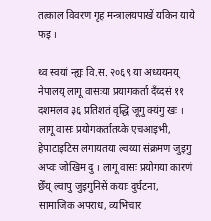तत्काल विवरण गृह मन्त्रालयपाखें यकिन याये फइ ।

थ्व स्वयां न्ह्यः वि.स. २०६९ या अध्ययनय् नेपालय् लागू वासःया प्रयागकर्ता दँय्दसं ११ दशमलव ३६ प्रतिशतं वृद्धि जूगु क्यंगु खः । लागू वासः प्रयोगकर्तातय्के एचआइभी, हेपाटाइटिस लगायतया ल्वय्या संक्रमण जुइगु अप्वः जोखिम दु । लागू वासः प्रयोगया कारणं छेँय् ल्वापु जुइगुनिसें कयाः दुर्घटना, सामाजिक अपराध, व्यभिचार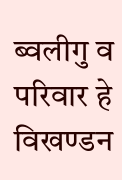ब्वलीगु व परिवार हे विखण्डन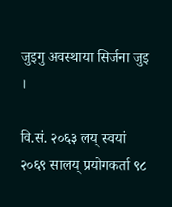जुइगु अवस्थाया सिर्जना जुइ ।

वि.सं. २०६३ लय् स्वयां २०६९ सालय् प्रयोगकर्ता ९८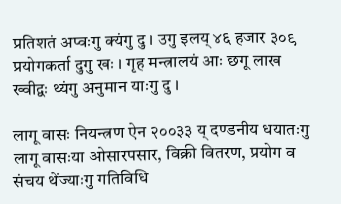प्रतिशतं अप्वःगु क्यंगु दु । उगु इलय् ४६ हजार ३०९ प्रयोगकर्ता दुगु खः । गृह मन्त्रालयं आः छगू लाख ख्वीद्वः थ्यंगु अनुमान याःगु दु ।

लागू वासः नियन्त्रण ऐन २००३३ य् दण्डनीय धयातःगु लागू वासःया ओसारपसार, विक्री वितरण, प्रयोग व संचय थेंज्याःगु गतिविधि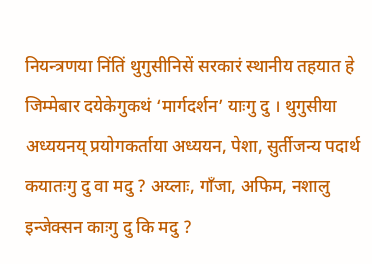नियन्त्रणया निंतिं थुगुसीनिसें सरकारं स्थानीय तहयात हे जिम्मेबार दयेकेगुकथं ‘मार्गदर्शन’ याःगु दु । थुगुसीया अध्ययनय् प्रयोगकर्ताया अध्ययन, पेशा, सुर्तीजन्य पदार्थ कयातःगु दु वा मदु ? अय्लाः, गाँजा, अफिम, नशालु इन्जेक्सन काःगु दु कि मदु ?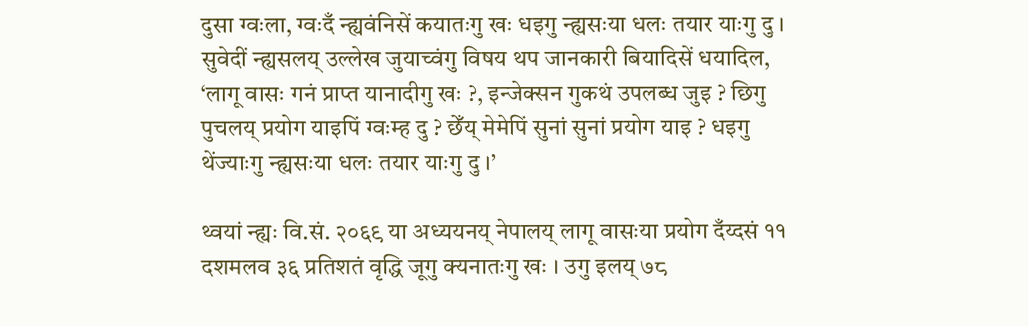दुसा ग्वःला, ग्वःदँ न्ह्यवंनिसें कयातःगु खः धइगु न्ह्यसःया धलः तयार याःगु दु । सुवेदीं न्ह्यसलय् उल्लेख जुयाच्वंगु विषय थप जानकारी बियादिसें धयादिल, ‘लागू वासः गनं प्राप्त यानादीगु खः ?, इन्जेक्सन गुकथं उपलब्ध जुइ ? छिगु पुचलय् प्रयोग याइपिं ग्वःम्ह दु ? छेँय् मेमेपिं सुनां सुनां प्रयोग याइ ? धइगु थेंज्याःगु न्ह्यसःया धलः तयार याःगु दु ।’

थ्वयां न्ह्यः वि.सं. २०६९ या अध्ययनय् नेपालय् लागू वासःया प्रयोग दँय्दसं ११ दशमलव ३६ प्रतिशतं वृद्धि जूगु क्यनातःगु खः । उगु इलय् ७८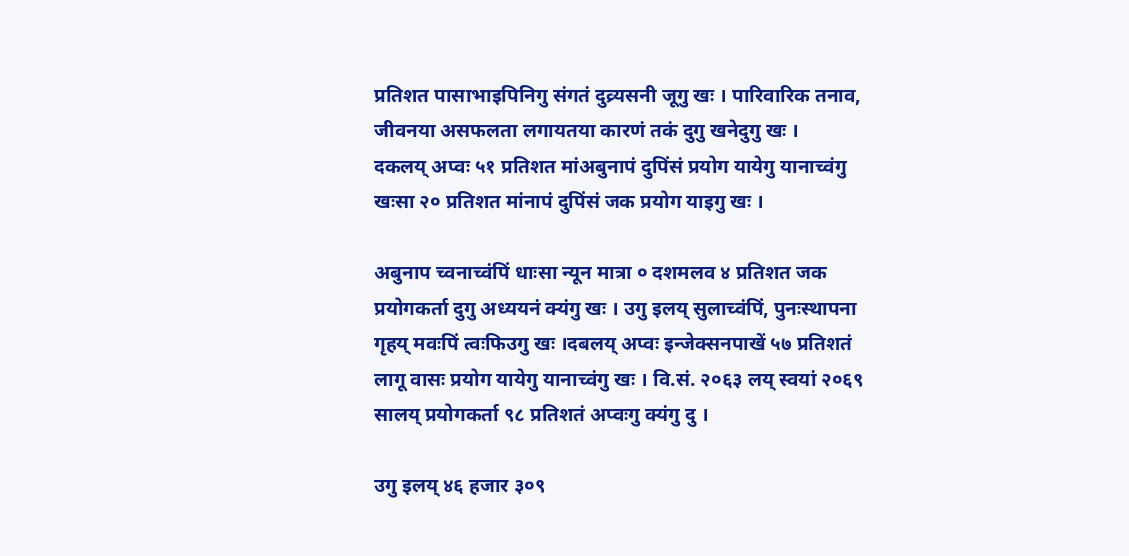प्रतिशत पासाभाइपिनिगु संगतं दुव्र्यसनी जूगु खः । पारिवारिक तनाव, जीवनया असफलता लगायतया कारणं तकं दुगु खनेदुगु खः ।
दकलय् अप्वः ५१ प्रतिशत मांअबुनापं दुपिंसं प्रयोग यायेगु यानाच्वंगु खःसा २० प्रतिशत मांनापं दुपिंसं जक प्रयोग याइगु खः ।

अबुनाप च्वनाच्वंपिं धाःसा न्यून मात्रा ० दशमलव ४ प्रतिशत जक प्रयोगकर्ता दुगु अध्ययनं क्यंगु खः । उगु इलय् सुलाच्वंपिं, पुनःस्थापना गृहय् मवःपिं त्वःफिउगु खः ।दबलय् अप्वः इन्जेक्सनपाखें ५७ प्रतिशतं लागू वासः प्रयोग यायेगु यानाच्वंगु खः । वि.सं. २०६३ लय् स्वयां २०६९ सालय् प्रयोगकर्ता ९८ प्रतिशतं अप्वःगु क्यंगु दु ।

उगु इलय् ४६ हजार ३०९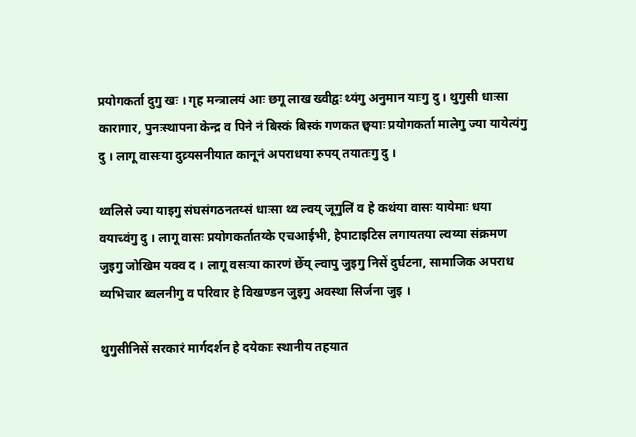प्रयोगकर्ता दुगु खः । गृह मन्त्रालयं आः छगू लाख ख्वीद्वः थ्यंगु अनुमान याःगु दु । थुगुसी धाःसा कारागार, पुनःस्थापना केन्द्र व पिने नं बिस्कं बिस्कं गणकत छ्वयाः प्रयोगकर्ता मालेगु ज्या यायेत्यंगु दु । लागू वासःया दुव्र्यसनीयात कानूनं अपराधया रुपय् तयातःगु दु ।

थ्वलिसे ज्या याइगु संघसंगठनतय्सं धाःसा थ्व ल्वय् जूगुलिं व हे कथंया वासः यायेमाः धया वयाच्वंगु दु । लागू वासः प्रयोगकर्तातय्के एचआईभी, हेपाटाइटिस लगायतया ल्वय्या संक्रमण जुइगु जोखिम यक्व द । लागू वसःया कारणं छेँय् ल्वापु जुइगु निसें दुर्घटना, सामाजिक अपराध व्यभिचार ब्वलनीगु व परिवार हे विखण्डन जुइगु अवस्था सिर्जना जुइ ।

थुगुसीनिसें सरकारं मार्गदर्शन हे दयेकाः स्थानीय तहयात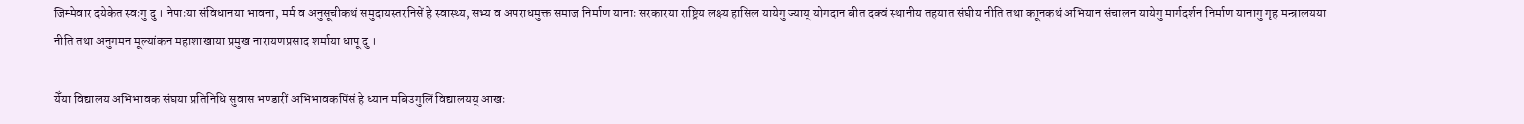जिम्मेवार दयेकेत स्वःगु दु । नेपाःया संविधानया भावना, मर्म व अनुसूचीकथं समुदायस्तरनिसें हे स्वास्थ्य, सभ्य व अपराधमुक्त समाज निर्माण यानाः सरकारया राष्ट्रिय लक्ष्य हासिल यायेगु ज्याय् योगदान बीत दक्वं स्थानीय तहयात संघीय नीति तथा काूनकथं अभियान संचालन यायेगु मार्गदर्शन निर्माण यानागु गृह मन्त्रालयया नीति तथा अनुगमन मूल्यांकन महाशाखाया प्रमुख नारायणप्रसाद शर्माया धापू दु ।

येँया विद्यालय अभिभावक संघया प्रतिनिधि सुवास भण्डारीं अभिभावकपिंसं हे ध्यान मबिउगुलिं विद्यालयय् आखः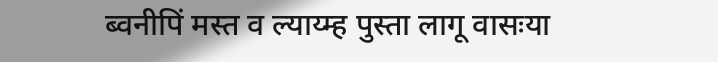ब्वनीपिं मस्त व ल्याय्म्ह पुस्ता लागू वासःया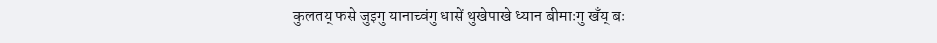कुलतय् फसे जुइगु यानाच्वंगु धासें थुखेपाखे ध्यान बीमाःगु खँय् बः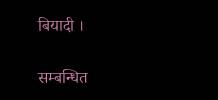बियादी ।

सम्बन्धित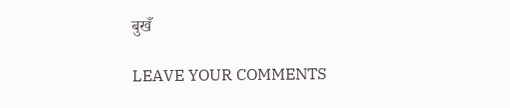बुखँ

LEAVE YOUR COMMENTS